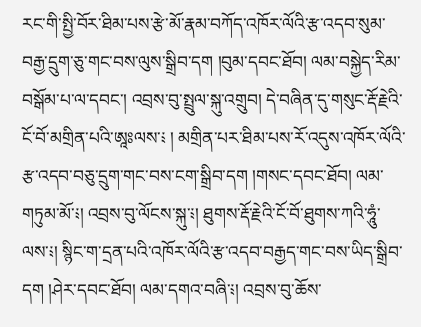རང་གི་སྤྱི་བོར་ཐིམ་པས་རྩེ་མོ་རྣམ་བཀོད་འཁོར་ལོའི་རྩ་འདབ་སུམ་བརྒྱ་དྲུག་ཅུ་གང་བས་ལུས་སྒྲིབ་དག །བུམ་དབང་ཐོབ། ལམ་བསྐྱེད་རིམ་བསྒོམ་པ་ལ་དབང་། འབྲས་བུ་སྤྲུལ་སྐུ་འགྲུབ། དེ་བཞིན་དུ་གསུང་རྡོ་རྗེའི་ངོ་བོ་མགྲིན་པའི་ཨཱཿལས་༴ ། མགྲིན་པར་ཐིམ་པས་རོ་འདུས་འཁོར་ལོའི་རྩ་འདབ་བཅུ་དྲུག་གང་བས་ངག་སྒྲིབ་དག །གསང་དབང་ཐོབ། ལམ་གཏུམ་མོ་༴། འབྲས་བུ་ལོངས་སྐུ་༴། ཐུགས་རྡོ་རྗེའི་ངོ་བོ་ཐུགས་ཀའི་ཧཱུཾ་ལས་༴། སྙིང་ག་དྲན་པའི་འཁོར་ལོའི་རྩ་འདབ་བརྒྱད་གང་བས་ཡིད་སྒྲིབ་དག །ཤེར་དབང་ཐོབ། ལམ་དགའ་བཞི་༴། འབྲས་བུ་ཆོས་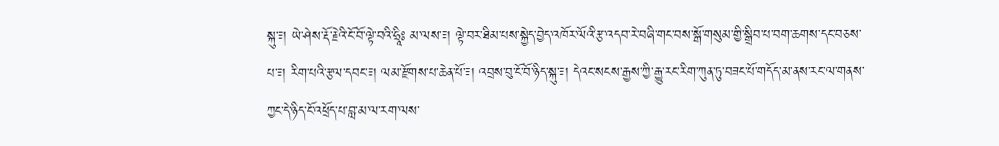སྐུ་༴། ཡེ་ཤེས་རྡོ་རྗེའི་ངོ་བོ་ལྟེ་བའི་ཧྲཱིཿ མ་ལས་༴། ལྟེ་བར་ཐིམ་པས་སྐྱེད་བྱེད་འཁོར་ལོའི་རྩ་འདབ་རེ་བཞི་གང་བས་སྒོ་གསུམ་གྱི་སྒྲིབ་པ་བག་ཆགས་དང་བཅས་པ་༴། རིག་པའི་རྩལ་དབང་༴། ལམ་རྫོགས་པ་ཆེན་པོ་༴། འབྲས་བུ་ངོ་བོ་ཉིད་སྐུ་༴། དེའང་སངས་རྒྱས་ཀྱི་རྒྱུ་རང་རིག་ཀུན་ཏུ་བཟང་པོ་གདོད་མ་ནས་རང་ལ་གནས་ཀྱང་དེ་ཉིད་ངོ་འཕྲོད་པ་བླ་མ་ལ་རག་ལས་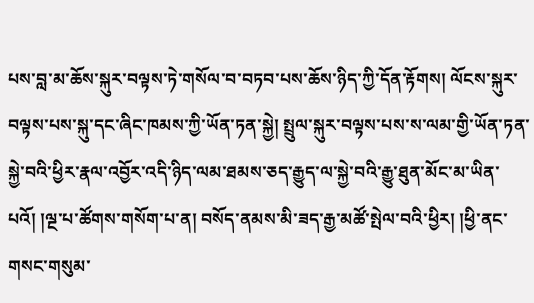པས་བླ་མ་ཆོས་སྐུར་བལྟས་ཏེ་གསོལ་བ་བཏབ་པས་ཆོས་ཉིད་ཀྱི་དོན་རྟོགས། ལོངས་སྐུར་བལྟས་པས་སྐུ་དང་ཞིང་ཁམས་ཀྱི་ཡོན་ཏན་སྐྱེ། སྤྲུལ་སྐུར་བལྟས་པས་ས་ལམ་གྱི་ཡོན་ཏན་སྐྱེ་བའི་ཕྱིར་རྣལ་འབྱོར་འདི་ཉིད་ལམ་ཐམས་ཅད་རྒྱུད་ལ་སྐྱེ་བའི་རྒྱུ་ཐུན་མོང་མ་ཡིན་པའོ། །ལྔ་པ་ཚོགས་གསོག་པ་ན། བསོད་ནམས་མི་ཟད་རྒྱ་མཚོ་སྤེལ་བའི་ཕྱིར། །ཕྱི་ནང་གསང་གསུམ་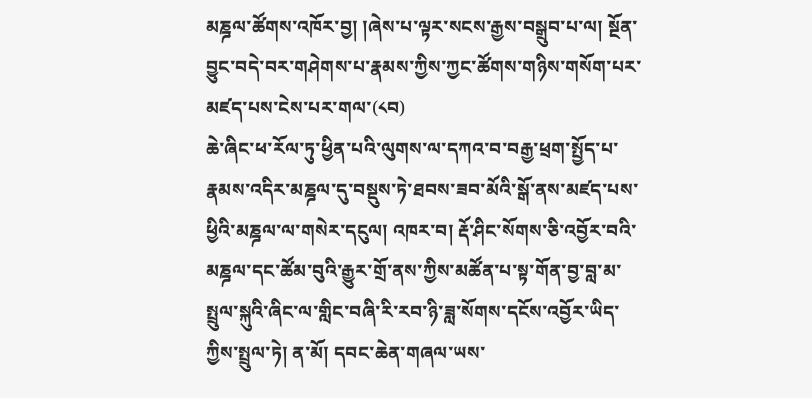མཎྜལ་ཚོགས་འཁོར་བྱ། །ཞེས་པ་ལྟར་སངས་རྒྱས་བསྒྲུབ་པ་ལ། སྔོན་བྱུང་བདེ་བར་གཤེགས་པ་རྣམས་ཀྱིས་ཀྱང་ཚོགས་གཉིས་གསོག་པར་མཛད་པས་ངེས་པར་གལ་(༨བ)
ཆེ་ཞིང་ཕ་རོལ་ཏུ་ཕྱིན་པའི་ལུགས་ལ་དཀའ་བ་བརྒྱ་ཕྲག་སྤྱོད་པ་རྣམས་འདིར་མཎྜལ་དུ་བསྡུས་ཏེ་ཐབས་ཟབ་མོའི་སྒོ་ནས་མཛད་པས་ཕྱིའི་མཎྜལ་ལ་གསེར་དངུལ། འཁར་བ། རྡོ་ཤིང་སོགས་ཅི་འབྱོར་བའི་མཎྜལ་དང་ཚོམ་བུའི་རྒྱུར་གྲོ་ནས་ཀྱིས་མཚོན་པ་སྟ་གོན་བྱ་བླ་མ་སྤྲུལ་སྐུའི་ཞིང་ལ་གླིང་བཞི་རི་རབ་ཉི་ཟླ་སོགས་དངོས་འབྱོར་ཡིད་ཀྱིས་སྤྲུལ་ཏེ། ན་མོ། དབང་ཆེན་གཞལ་ཡས་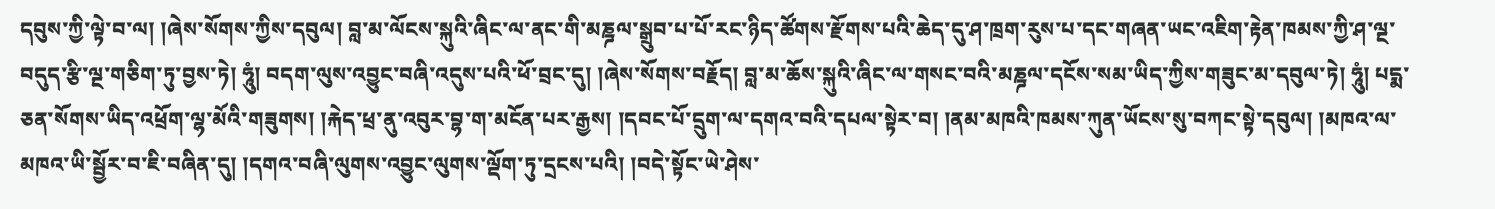དབུས་ཀྱི་ལྟེ་བ་ལ། །ཞེས་སོགས་ཀྱིས་དབུལ། བླ་མ་ལོངས་སྐུའི་ཞིང་ལ་ནང་གི་མཎྜལ་སྒྲུབ་པ་པོ་རང་ཉིད་ཚོགས་རྫོགས་པའི་ཆེད་དུ་ཤ་ཁྲག་རུས་པ་དང་གཞན་ཡང་འཇིག་རྟེན་ཁམས་ཀྱི་ཤ་ལྔ་བདུད་རྩི་ལྔ་གཅིག་ཏུ་བྱས་ཏེ། ཧཱུཾ། བདག་ལུས་འབྱུང་བཞི་འདུས་པའི་ཕོ་བྲང་དུ། །ཞེས་སོགས་བརྗོད། བླ་མ་ཆོས་སྐུའི་ཞིང་ལ་གསང་བའི་མཎྜལ་དངོས་སམ་ཡིད་ཀྱིས་གཟུང་མ་དབུལ་ཏེ། ཧཱུཾ། པདྨ་ཅན་སོགས་ཡིད་འཕྲོག་ལྷ་མོའི་གཟུགས། །རྐེད་ཕྲ་ནུ་འབུར་བྷ་ག་མངོན་པར་རྒྱས། །དབང་པོ་དྲུག་ལ་དགའ་བའི་དཔལ་སྟེར་བ། །ནམ་མཁའི་ཁམས་ཀུན་ཡོངས་སུ་བཀང་སྟེ་དབུལ། །མཁའ་ལ་མཁའ་ཡི་སྦྱོར་བ་ཇི་བཞིན་དུ། །དགའ་བཞི་ལུགས་འབྱུང་ལུགས་ལྡོག་ཏུ་དྲངས་པའི། །བདེ་སྟོང་ཡེ་ཤེས་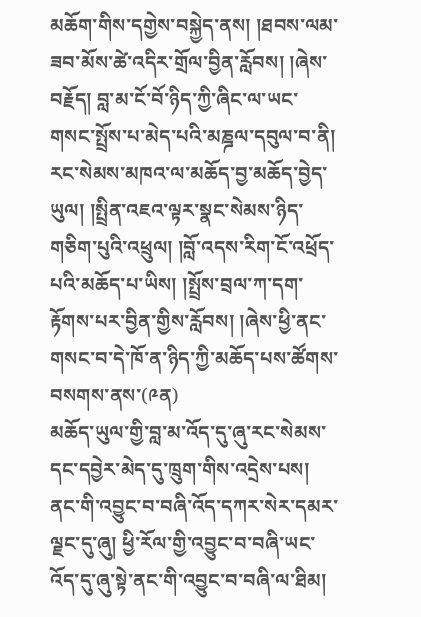མཆོག་གིས་དགྱེས་བསྐྱེད་ནས། །ཐབས་ལམ་ཟབ་མོས་ཚེ་འདིར་གྲོལ་བྱིན་རློབས། །ཞེས་བརྗོད། བླ་མ་ངོ་བོ་ཉིད་ཀྱི་ཞིང་ལ་ཡང་གསང་སྤྲོས་པ་མེད་པའི་མཎྜལ་དབུལ་བ་ནི། རང་སེམས་མཁའ་ལ་མཆོད་བྱ་མཆོད་བྱེད་ཡུལ། །སྤྲིན་འཇའ་ལྟར་སྣང་སེམས་ཉིད་གཅིག་པུའི་འཕྲུལ། །བློ་འདས་རིག་ངོ་འཕྲོད་པའི་མཆོད་པ་ཡིས། །སྤྲོས་བྲལ་ཀ་དག་རྟོགས་པར་བྱིན་གྱིས་རློབས། །ཞེས་ཕྱི་ནང་གསང་བ་དེ་ཁོ་ན་ཉིད་ཀྱི་མཆོད་པས་ཚོགས་བསགས་ནས་(༩ན)
མཆོད་ཡུལ་གྱི་བླ་མ་འོད་དུ་ཞུ་རང་སེམས་དང་དབྱེར་མེད་དུ་ཁྲུག་གིས་འདྲེས་པས། ནང་གི་འབྱུང་བ་བཞི་འོད་དཀར་སེར་དམར་ལྗང་དུ་ཞུ། ཕྱི་རོལ་གྱི་འབྱུང་བ་བཞི་ཡང་འོད་དུ་ཞུ་སྟེ་ནང་གི་འབྱུང་བ་བཞི་ལ་ཐིམ།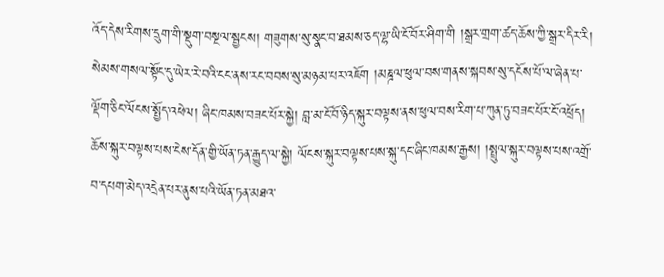འོད་དེས་རིགས་དྲུག་གི་སྡུག་བསྔལ་སྦྱངས། གཟུགས་སུ་སྣང་བ་ཐམས་ཅད་ལྷ་ཡི་ངོ་བོར་ཤིག་གི །སྒྲར་གྲག་ཚད་ཆོས་ཀྱི་སྒྲར་དིར་རི། སེམས་གསལ་སྟོང་དུ་ཡེར་རེ་བའི་ངང་ནས་རང་བབས་སུ་མཉམ་པར་འཇོག །མཎྜལ་ཕུལ་བས་གནས་སྐབས་སུ་དངོས་པོ་ལ་ཞེན་པ་ལྡོག་ཅིང་ལོངས་སྤྱོད་འཕེལ། ཞིང་ཁམས་བཟང་པོར་སྐྱེ། བླ་མ་ངོ་བོ་ཉིད་སྐུར་བལྟས་ནས་ཕུལ་བས་རིག་པ་ཀུན་ཏུ་བཟང་པོར་ངོ་འཕྲོད། ཆོས་སྐུར་བལྟས་པས་ངེས་དོན་གྱི་ཡོན་ཏན་རྒྱུད་ལ་སྐྱེ། ལོངས་སྐུར་བལྟས་པས་སྐུ་དང་ཞིང་ཁམས་རྒྱས། །སྤྲུལ་སྐུར་བལྟས་པས་འགྲོ་བ་དཔག་མེད་འདྲེན་པར་ནུས་པའི་ཡོན་ཏན་མཐའ་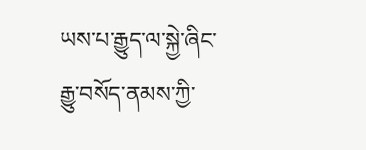ཡས་པ་རྒྱུད་ལ་སྐྱེ་ཞིང་རྒྱུ་བསོད་ནམས་ཀྱི་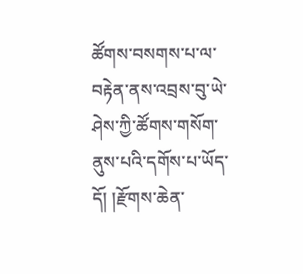ཚོགས་བསགས་པ་ལ་བརྟེན་ནས་འབྲས་བུ་ཡེ་ཤེས་ཀྱི་ཚོགས་གསོག་ནུས་པའི་དགོས་པ་ཡོད་དོ། །རྫོགས་ཆེན་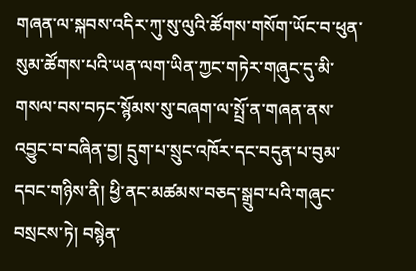གཞན་ལ་སྐབས་འདིར་ཀུ་སུ་ལུའི་ཚོགས་གསོག་ཡོང་བ་ཕུན་སུམ་ཚོགས་པའི་ཡན་ལག་ཡིན་ཀྱང་གཏེར་གཞུང་དུ་མི་གསལ་བས་བཏང་སྙོམས་སུ་བཞག་ལ་སྤྲོ་ན་གཞན་ནས་འབྱུང་བ་བཞིན་བྱ། དྲུག་པ་སྲུང་འཁོར་དང་བདུན་པ་བུམ་དབང་གཉིས་ནི། ཕྱི་ནང་མཚམས་བཅད་སྒྲུབ་པའི་གཞུང་བསྲངས་ཏེ། བསྙེན་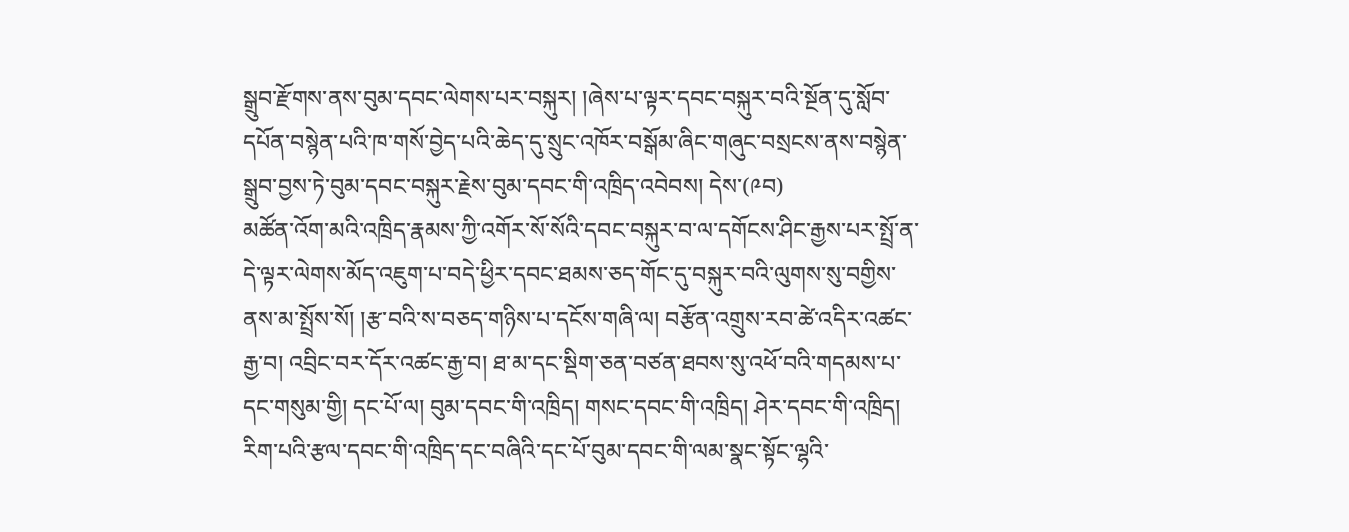སྒྲུབ་རྫོགས་ནས་བུམ་དབང་ལེགས་པར་བསྐུར། །ཞེས་པ་ལྟར་དབང་བསྐུར་བའི་སྔོན་དུ་སློབ་དཔོན་བསྙེན་པའི་ཁ་གསོ་བྱེད་པའི་ཆེད་དུ་སྲུང་འཁོར་བསྒོམ་ཞིང་གཞུང་བསྲངས་ནས་བསྙེན་སྒྲུབ་བྱས་ཏེ་བུམ་དབང་བསྐུར་རྗེས་བུམ་དབང་གི་འཁྲིད་འབེབས། དེས་(༩བ)
མཚོན་འོག་མའི་འཁྲིད་རྣམས་ཀྱི་འགོར་སོ་སོའི་དབང་བསྐུར་བ་ལ་དགོངས་ཤིང་རྒྱས་པར་སྤྲོ་ན་དེ་ལྟར་ལེགས་མོད་འཇུག་པ་བདེ་ཕྱིར་དབང་ཐམས་ཅད་གོང་དུ་བསྐུར་བའི་ལུགས་སུ་བགྱིས་ནས་མ་སྤྲོས་སོ། །རྩ་བའི་ས་བཅད་གཉིས་པ་དངོས་གཞི་ལ། བརྩོན་འགྲུས་རབ་ཚེ་འདིར་འཚང་རྒྱ་བ། འབྲིང་བར་དོར་འཚང་རྒྱ་བ། ཐ་མ་དང་སྡིག་ཅན་བཙན་ཐབས་སུ་འཕོ་བའི་གདམས་པ་དང་གསུམ་གྱི། དང་པོ་ལ། བུམ་དབང་གི་འཁྲིད། གསང་དབང་གི་འཁྲིད། ཤེར་དབང་གི་འཁྲིད། རིག་པའི་རྩལ་དབང་གི་འཁྲིད་དང་བཞིའི་དང་པོ་བུམ་དབང་གི་ལམ་སྣང་སྟོང་ལྷའི་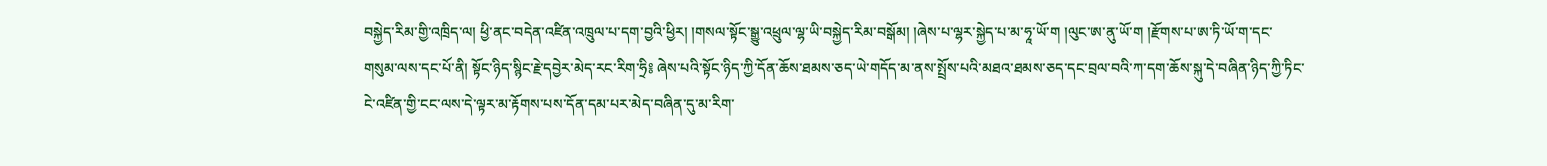བསྐྱེད་རིམ་གྱི་འཁྲིད་ལ། ཕྱི་ནང་བདེན་འཛིན་འཁྲུལ་པ་དག་བྱའི་ཕྱིར། །གསལ་སྟོང་སྒྱུ་འཕྲུལ་ལྷ་ཡི་བསྐྱེད་རིམ་བསྒོམ། །ཞེས་པ་ལྷར་སྐྱེད་པ་མ་ཧཱ་ཡོ་ག །ལུང་ཨ་ནུ་ཡོ་ག །རྫོགས་པ་ཨ་ཏི་ཡོ་ག་དང་གསུམ་ལས་དང་པོ་ནི། སྟོང་ཉིད་སྙིང་རྗེ་དབྱེར་མེད་རང་རིག་ཧྲི༔ ཞེས་པའི་སྟོང་ཉིད་ཀྱི་དོན་ཆོས་ཐམས་ཅད་ཡེ་གདོད་མ་ནས་སྤྲོས་པའི་མཐའ་ཐམས་ཅད་དང་བྲལ་བའི་ཀ་དག་ཆོས་སྐུ་དེ་བཞིན་ཉིད་ཀྱི་ཏིང་ངེ་འཛིན་གྱི་ངང་ལས་དེ་ལྟར་མ་རྟོགས་པས་དོན་དམ་པར་མེད་བཞིན་དུ་མ་རིག་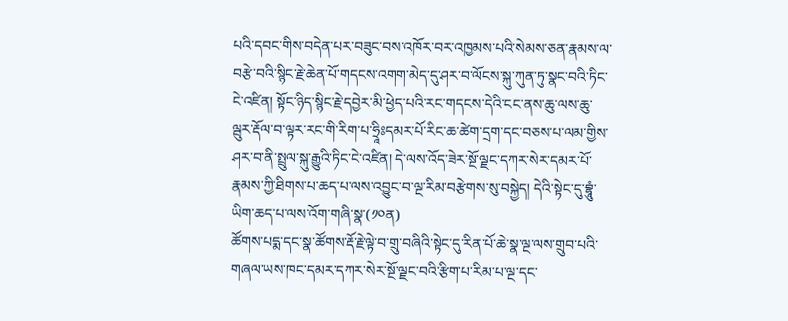པའི་དབང་གིས་བདེན་པར་བཟུང་བས་འཁོར་བར་འཁྱམས་པའི་སེམས་ཅན་རྣམས་ལ་བརྩེ་བའི་སྙིང་རྗེ་ཆེན་པོ་གདངས་འགག་མེད་དུ་ཤར་བ་ལོངས་སྐུ་ཀུན་ཏུ་སྣང་བའི་ཏིང་ངེ་འཛིན། སྟོང་ཉིད་སྙིང་རྗེ་དབྱེར་མི་ཕྱེད་པའི་རང་གདངས་དེའི་ངང་ནས་ཆུ་ལས་ཆུ་ལྦུར་རྡོལ་བ་ལྟར་རང་གི་རིག་པ་ཧྲཱིཿདམར་པོ་རིང་ཆ་ཚེག་དྲག་དང་བཅས་པ་ལམ་གྱིས་ཤར་བ་ནི་སྤྲུལ་སྐུ་རྒྱུའི་ཏིང་ངེ་འཛིན། དེ་ལས་འོད་ཟེར་སྔོ་ལྗང་དཀར་སེར་དམར་པོ་རྣམས་ཀྱི་ཐིགས་པ་ཆད་པ་ལས་འབྱུང་བ་ལྔ་རིམ་བརྩེགས་སུ་བསྐྱེད། དེའི་སྟེང་དུ་བྷཱུཾ་ཡིག་ཆད་པ་ལས་འོག་གཞི་སྣ་(༡༠ན)
ཚོགས་པདྨ་དང་སྣ་ཚོགས་རྡོ་རྗེ་ལྟེ་བ་གྲུ་བཞིའི་སྟེང་དུ་རིན་པོ་ཆེ་སྣ་ལྔ་ལས་གྲུབ་པའི་གཞལ་ཡས་ཁང་དམར་དཀར་སེར་སྔོ་ལྗང་བའི་རྩིག་པ་རིམ་པ་ལྔ་དང་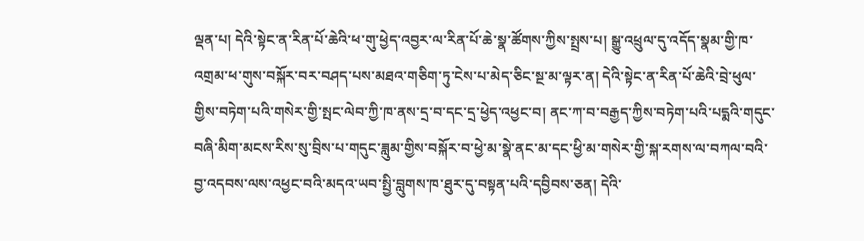ལྡན་པ། དེའི་སྟེང་ན་རིན་པོ་ཆེའི་ཕ་གུ་ཕྱེད་འབྱར་ལ་རིན་པོ་ཆེ་སྣ་ཚོགས་ཀྱིས་སྤྲས་པ། སྒྱུ་འཕྲུལ་དུ་འདོད་སྣམ་གྱི་ཁ་འགྲམ་ཕ་གུས་བསྐོར་བར་བཤད་པས་མཐའ་གཅིག་ཏུ་ངེས་པ་མེད་ཅིང་སྔ་མ་ལྟར་ན། དེའི་སྟེང་ན་རིན་པོ་ཆེའི་བྲེ་ཕུལ་གྱིས་བཏེག་པའི་གསེར་གྱི་སྤང་ལེབ་ཀྱི་ཁ་ནས་དྲ་བ་དང་དྲ་ཕྱེད་འཕྱང་བ། ནང་ཀ་བ་བརྒྱད་ཀྱིས་བཏེག་པའི་པདྨའི་གདུང་བཞི་མིག་མངས་རིས་སུ་བྲིས་པ་གདུང་ཟླུམ་གྱིས་བསྐོར་བ་ཕྱེ་མ་སྣེ་ནང་མ་དང་ཕྱི་མ་གསེར་གྱི་སྐ་རགས་ལ་བཀལ་བའི་བྱ་འདབས་ལས་འཕྱང་བའི་མདའ་ཡབ་སྤྱི་བླུགས་ཁ་ཐུར་དུ་བསྟན་པའི་དབྱིབས་ཅན། དེའི་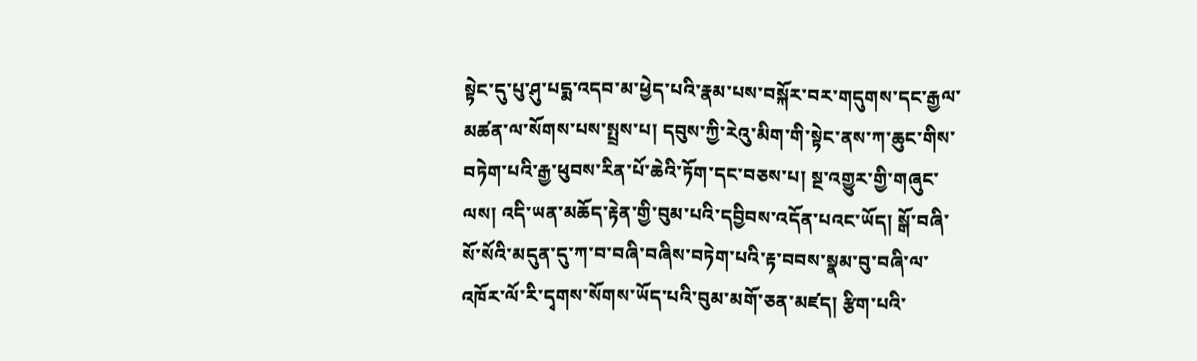སྟེང་དུ་པུ་ཤུ་པདྨ་འདབ་མ་ཕྱེད་པའི་རྣམ་པས་བསྐོར་བར་གདུགས་དང་རྒྱལ་མཚན་ལ་སོགས་པས་སྤྲས་པ། དབུས་ཀྱི་རེའུ་མིག་གི་སྟེང་ནས་ཀ་ཆུང་གིས་བཏེག་པའི་རྒྱ་ཕུབས་རིན་པོ་ཆེའི་ཏོག་དང་བཅས་པ། སྔ་འགྱུར་གྱི་གཞུང་ལས། འདི་ཡན་མཆོད་རྟེན་གྱི་བུམ་པའི་དབྱིབས་འདོན་པའང་ཡོད། སྒོ་བཞི་སོ་སོའི་མདུན་དུ་ཀ་བ་བཞི་བཞིས་བཏེག་པའི་རྟ་བབས་སྣམ་བུ་བཞི་ལ་འཁོར་ལོ་རི་དྭགས་སོགས་ཡོད་པའི་བུམ་མགོ་ཅན་མཛད། རྩིག་པའི་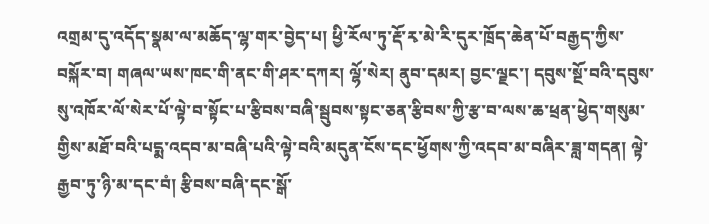འགྲམ་དུ་འདོད་སྣམ་ལ་མཆོད་ལྷ་གར་བྱེད་པ། ཕྱི་རོལ་ཏུ་རྡོ་རྭ་མེ་རི་དུར་ཁྲོད་ཆེན་པོ་བརྒྱད་ཀྱིས་བསྐོར་བ། གཞལ་ཡས་ཁང་གི་ནང་གི་ཤར་དཀར། ལྷོ་སེར། ནུབ་དམར། བྱང་ལྗང་། དབུས་སྔོ་བའི་དབུས་སུ་འཁོར་ལོ་སེར་པོ་ལྟེ་བ་སྟོང་པ་རྩིབས་བཞི་སྦུབས་སྟང་ཅན་རྩིབས་ཀྱི་རྩ་བ་ལས་ཆ་ཕྲན་ཕྱེད་གསུམ་གྱིས་མཐོ་བའི་པདྨ་འདབ་མ་བཞི་པའི་ལྟེ་བའི་མདུན་ངོས་དང་ཕྱོགས་ཀྱི་འདབ་མ་བཞིར་ཟླ་གདན། ལྟེ་རྒྱབ་ཏུ་ཉི་མ་དང་བཾ། རྩིབས་བཞི་དང་སྒོ་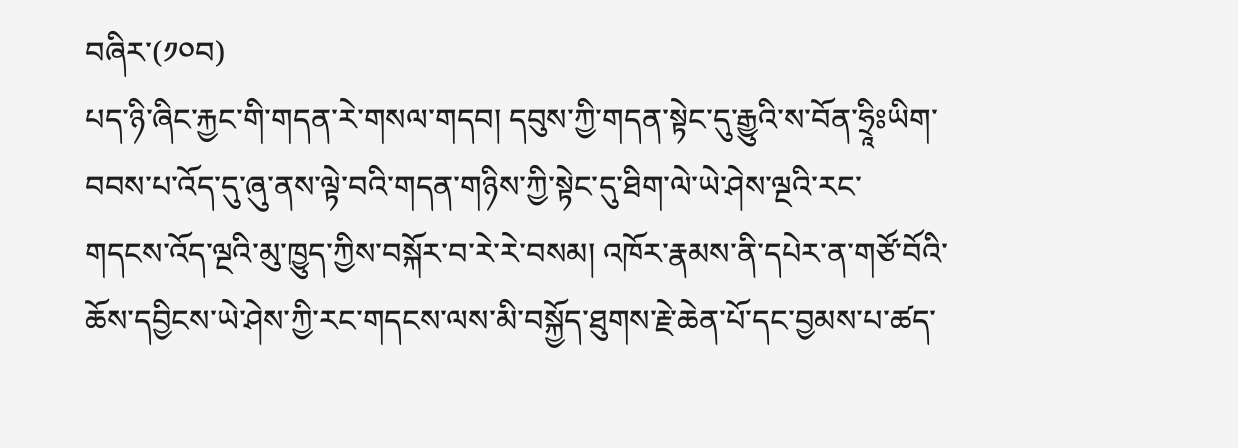བཞིར་(༡༠བ)
པད་ཉི་ཞིང་རྐྱང་གི་གདན་རེ་གསལ་གདབ། དབུས་ཀྱི་གདན་སྟེང་དུ་རྒྱུའི་ས་བོན་ཧྲཱིཿཡིག་བབས་པ་འོད་དུ་ཞུ་ནས་ལྟེ་བའི་གདན་གཉིས་ཀྱི་སྟེང་དུ་ཐིག་ལེ་ཡེ་ཤེས་ལྔའི་རང་གདངས་འོད་ལྔའི་མུ་ཁྱུད་ཀྱིས་བསྐོར་བ་རེ་རེ་བསམ། འཁོར་རྣམས་ནི་དཔེར་ན་གཙོ་བོའི་ཆོས་དབྱིངས་ཡེ་ཤེས་ཀྱི་རང་གདངས་ལས་མི་བསྐྱོད་ཐུགས་རྗེ་ཆེན་པོ་དང་བྱམས་པ་ཚད་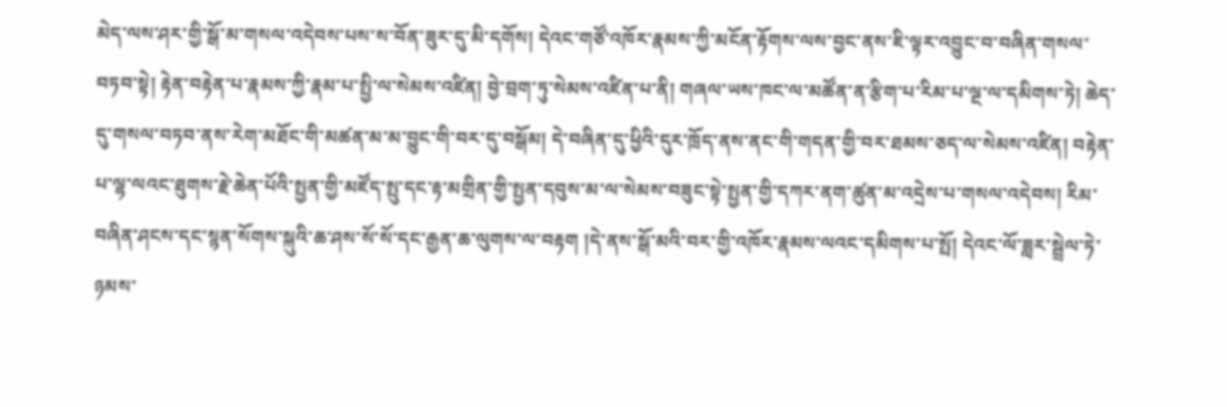མེད་ལས་ཤར་གྱི་སྒོ་མ་གསལ་འདེབས་པས་ས་བོན་ཟུར་དུ་མི་དགོས། དེའང་གཙོ་འཁོར་རྣམས་ཀྱི་མངོན་རྟོགས་ལས་བྱང་ནས་ཇི་ལྟར་འབྱུང་བ་བཞིན་གསལ་བཏབ་སྟེ། རྟེན་བརྟེན་པ་རྣམས་ཀྱི་རྣམ་པ་སྤྱི་ལ་སེམས་འཛིན། བྱེ་བྲག་ཏུ་སེམས་འཛིན་པ་ནི། གཞལ་ཡས་ཁང་ལ་མཚོན་ན་རྩིག་པ་རིམ་པ་ལྔ་ལ་དམིགས་ཏེ། ཆེད་དུ་གསལ་བཏབ་ནས་རེག་མཐོང་གི་མཚན་མ་མ་བྱུང་གི་བར་དུ་བསྒོམ། དེ་བཞིན་དུ་ཕྱིའི་དུར་ཁྲོད་ནས་ནང་གི་གདན་གྱི་བར་ཐམས་ཅད་ལ་སེམས་འཛིན། བརྟེན་པ་ལྷ་ལའང་ཐུགས་རྗེ་ཆེན་པོའི་སྤྱན་གྱི་མཛོད་སྤུ་དང་རྟ་མགྲིན་གྱི་སྤྱན་དབུས་མ་ལ་སེམས་བཟུང་སྟེ་སྤྱན་གྱི་དཀར་ནག་ཚུན་མ་འདྲེས་པ་གསལ་འདེབས། རིམ་བཞིན་ཤངས་དང་སྙན་སོགས་སྐུའི་ཆ་ཤས་སོ་སོ་དང་རྒྱན་ཆ་ལུགས་ལ་བརྟག །དེ་ནས་སྒོ་མའི་བར་གྱི་འཁོར་རྣམས་ལའང་དམིགས་པ་སྤོ། དེའང་ལོ་ཟླར་སྦྲེལ་ཏེ་ཉམས་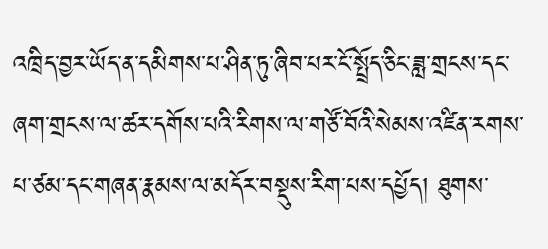འཁྲིད་བྱར་ཡོད་ན་དམིགས་པ་ཤིན་ཏུ་ཞིབ་པར་ངོ་སྤྲོད་ཅིང་ཟླ་གྲངས་དང་ཞག་གྲངས་ལ་ཚར་དགོས་པའི་རིགས་ལ་གཙོ་བོའི་སེམས་འཛིན་རགས་པ་ཙམ་དང་གཞན་རྣམས་ལ་མདོར་བསྡུས་རིག་པས་དཔྱོད། ཐུགས་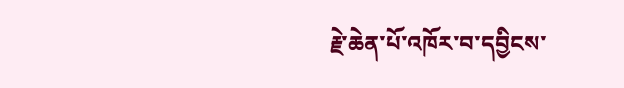རྗེ་ཆེན་པོ་འཁོར་བ་དབྱིངས་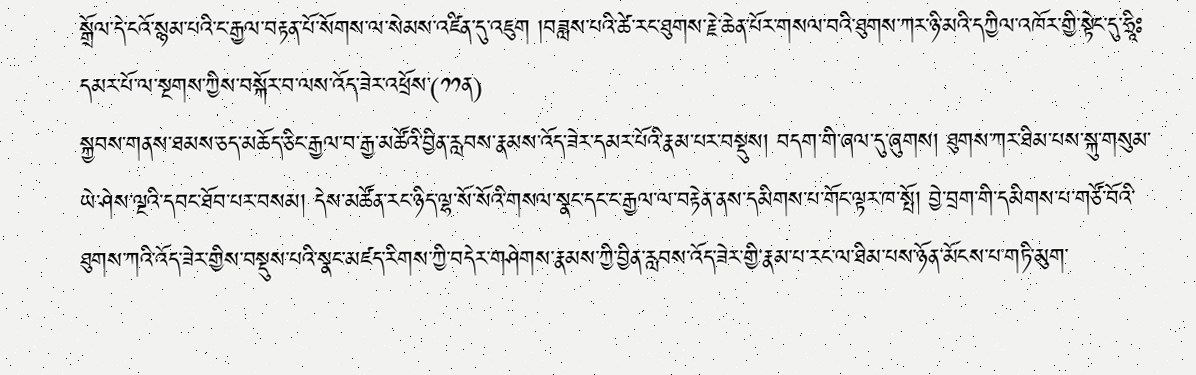སྒྲོལ་དེ་ངའོ་སྙམ་པའི་ང་རྒྱལ་བརྟན་པོ་སོགས་ལ་སེམས་འཛིན་དུ་འཇུག །བཟླས་པའི་ཚེ་རང་ཐུགས་རྗེ་ཆེན་པོར་གསལ་བའི་ཐུགས་ཀར་ཉི་མའི་དཀྱིལ་འཁོར་གྱི་སྟེང་དུ་ཧྲཱིཿདམར་པོ་ལ་སྔགས་ཀྱིས་བསྐོར་བ་ལས་འོད་ཟེར་འཕྲོས་(༡༡ན)
སྐྱབས་གནས་ཐམས་ཅད་མཆོད་ཅིང་རྒྱལ་བ་རྒྱ་མཚོའི་བྱིན་རླབས་རྣམས་འོད་ཟེར་དམར་པོའི་རྣམ་པར་བསྡུས། བདག་གི་ཞལ་དུ་ཞུགས། ཐུགས་ཀར་ཐིམ་པས་སྐུ་གསུམ་ཡེ་ཤེས་ལྔའི་དབང་ཐོབ་པར་བསམ། དེས་མཚོན་རང་ཉིད་ལྷ་སོ་སོའི་གསལ་སྣང་དང་ང་རྒྱལ་ལ་བརྟེན་ནས་དམིགས་པ་གོང་ལྟར་ཁ་སྤོ། བྱེ་བྲག་གི་དམིགས་པ་གཙོ་བོའི་ཐུགས་ཀའི་འོད་ཟེར་གྱིས་བསྡུས་པའི་སྣང་མཛད་རིགས་ཀྱི་བདེར་གཤེགས་རྣམས་ཀྱི་བྱིན་རླབས་འོད་ཟེར་གྱི་རྣམ་པ་རང་ལ་ཐིམ་པས་ཉོན་མོངས་པ་གཏི་མུག་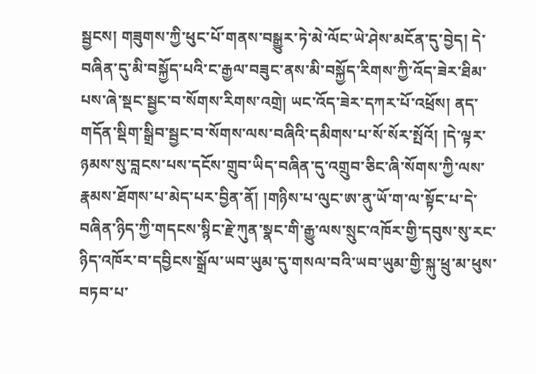སྦྱངས། གཟུགས་ཀྱི་ཕུང་པོ་གནས་བསྒྱུར་ཏེ་མེ་ལོང་ཡེ་ཤེས་མངོན་དུ་བྱེད། དེ་བཞིན་དུ་མི་བསྐྱོད་པའི་ང་རྒྱལ་བཟུང་ནས་མི་བསྐྱོད་རིགས་ཀྱི་འོད་ཟེར་ཐིམ་པས་ཞེ་སྡང་སྦྱང་བ་སོགས་རིགས་འགྲེ། ཡང་འོད་ཟེར་དཀར་པོ་འཕྲོས། ནད་གདོན་སྡིག་སྒྲིབ་སྦྱང་བ་སོགས་ལས་བཞིའི་དམིགས་པ་སོ་སོར་སྤོའོ། །དེ་ལྟར་ཉམས་སུ་བླངས་པས་དངོས་གྲུབ་ཡིད་བཞིན་དུ་འགྲུབ་ཅིང་ཞི་སོགས་ཀྱི་ལས་རྣམས་ཐོགས་པ་མེད་པར་བྱིན་ནོ། །གཉིས་པ་ལུང་ཨ་ནུ་ཡོ་ག་ལ་སྟོང་པ་དེ་བཞིན་ཉིད་ཀྱི་གདངས་སྙིང་རྗེ་ཀུན་སྣང་གི་རྒྱུ་ལས་སྲུང་འཁོར་གྱི་དབུས་སུ་རང་ཉིད་འཁོར་བ་དབྱིངས་སྒྲོལ་ཡབ་ཡུམ་དུ་གསལ་བའི་ཡབ་ཡུམ་གྱི་སྐུ་ཕྲུ་མ་ཕུས་བཏབ་པ་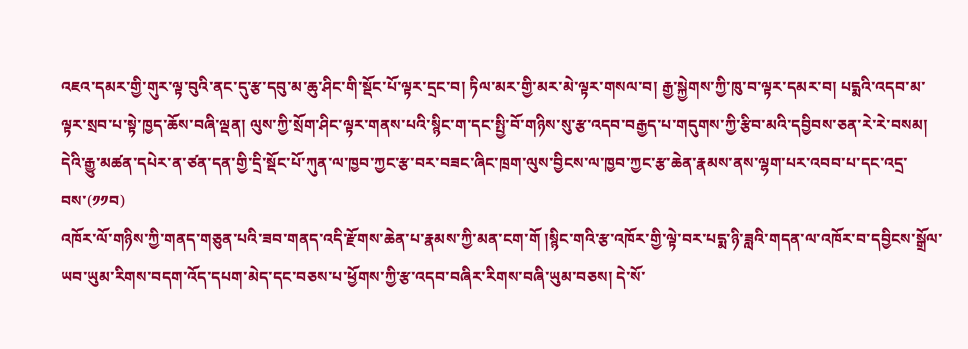འཇའ་དམར་གྱི་གུར་ལྟ་བུའི་ནང་དུ་རྩ་དབུ་མ་ཆུ་ཤིང་གི་སྡོང་པོ་ལྟར་དྲང་བ། ཏིལ་མར་གྱི་མར་མེ་ལྟར་གསལ་བ། རྒྱ་སྐྱེགས་ཀྱི་ཁུ་བ་ལྟར་དམར་བ། པདྨའི་འདབ་མ་ལྟར་སྲབ་པ་སྟེ་ཁྱད་ཆོས་བཞི་ལྡན། ལུས་ཀྱི་སྲོག་ཤིང་ལྟར་གནས་པའི་སྙིང་ག་དང་སྤྱི་བོ་གཉིས་སུ་རྩ་འདབ་བརྒྱད་པ་གདུགས་ཀྱི་རྩིབ་མའི་དབྱིབས་ཅན་རེ་རེ་བསམ། དེའི་རྒྱུ་མཚན་དཔེར་ན་ཙན་དན་གྱི་དྲི་སྡོང་པོ་ཀུན་ལ་ཁྱབ་ཀྱང་རྩ་བར་བཟང་ཞིང་ཁྲག་ལུས་བྱིངས་ལ་ཁྱབ་ཀྱང་རྩ་ཆེན་རྣམས་ནས་ལྷག་པར་འབབ་པ་དང་འདྲ་བས་(༡༡བ)
འཁོར་ལོ་གཉིས་ཀྱི་གནད་གཅུན་པའི་ཟབ་གནད་འདི་རྫོགས་ཆེན་པ་རྣམས་ཀྱི་མན་ངག་གོ །སྙིང་གའི་རྩ་འཁོར་གྱི་ལྟེ་བར་པདྨ་ཉི་ཟླའི་གདན་ལ་འཁོར་བ་དབྱིངས་སྒྲོལ་ཡབ་ཡུམ་རིགས་བདག་འོད་དཔག་མེད་དང་བཅས་པ་ཕྱོགས་ཀྱི་རྩ་འདབ་བཞིར་རིགས་བཞི་ཡུམ་བཅས། དེ་སོ་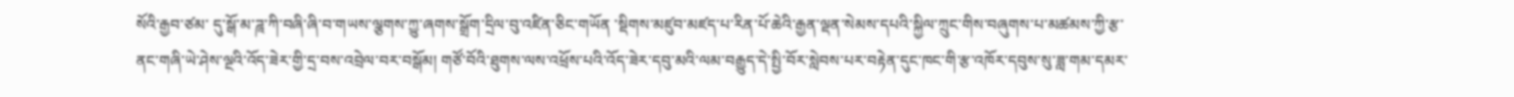སོའི་རྒྱབ་ཙམ་ དུ་སྒོ་མ་ཌཱ་ཀི་བཞི་ཞི་བ་གཡས་ལྕགས་ཀྱུ་ཞགས་སྒྲོག་དྲིལ་བུ་འཛིན་ཅིང་གཡོན ་སྡིགས་མཛུབ་མཛད་པ་རིན་པོ་ཆེའི་རྒྱན་ལྡན་སེམས་དཔའི་སྐྱིལ་ཀྲུང་གིས་བཞུགས་པ་མཚམས་ཀྱི་རྩ་ནང་གཞི་ཡེ་ཤེས་ལྔའི་འོད་ཟེར་གྱི་དྲ་བས་འབྲེལ་བར་བསྒོམ། གཙོ་བོའི་ཐུགས་ལས་འཕྲོས་པའི་འོད་ཟེར་དབུ་མའི་ལམ་བརྒྱུད་དེ་སྤྱི་བོར་སླེབས་པར་བརྟེན་དུང་ཁང་གི་རྩ་འཁོར་དབུས་སུ་ཟླ་གམ་དམར་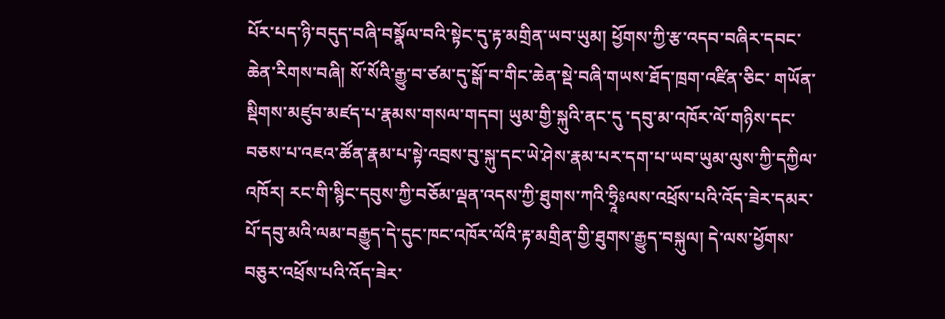པོར་པད་ཉི་བདུད་བཞི་བསྣོལ་བའི་སྟེང་དུ་རྟ་མགྲིན་ཡབ་ཡུམ། ཕྱོགས་ཀྱི་རྩ་འདབ་བཞིར་དབང་ཆེན་རིགས་བཞི། སོ་སོའི་རྒྱུ་བ་ཙམ་དུ་སྒོ་བ་གིང་ཆེན་སྡེ་བཞི་གཡས་ཐོད་ཁྲག་འཛིན་ཅིང་ གཡོན་སྡིགས་མཛུབ་མཛད་པ་རྣམས་གསལ་གདབ། ཡུམ་གྱི་སྐུའི་ནང་དུ ་དབུ་མ་འཁོར་ལོ་གཉིས་དང་བཅས་པ་འཇའ་ཚོན་རྣམ་པ་སྟེ་འབྲས་བུ་སྐུ་དང་ཡེ་ཤེས་རྣམ་པར་དག་པ་ཡབ་ཡུམ་ལུས་ཀྱི་དཀྱིལ་འཁོར། རང་གི་སྙིང་དབུས་ཀྱི་བཅོམ་ལྡན་འདས་ཀྱི་ཐུགས་ཀའི་ཧྲཱིཿལས་འཕྲོས་པའི་འོད་ཟེར་དམར་པོ་དབུ་མའི་ལམ་བརྒྱུད་དེ་དུང་ཁང་འཁོར་ལོའི་རྟ་མགྲིན་གྱི་ཐུགས་རྒྱུད་བསྐུལ། དེ་ལས་ཕྱོགས་བཅུར་འཕྲོས་པའི་འོད་ཟེར་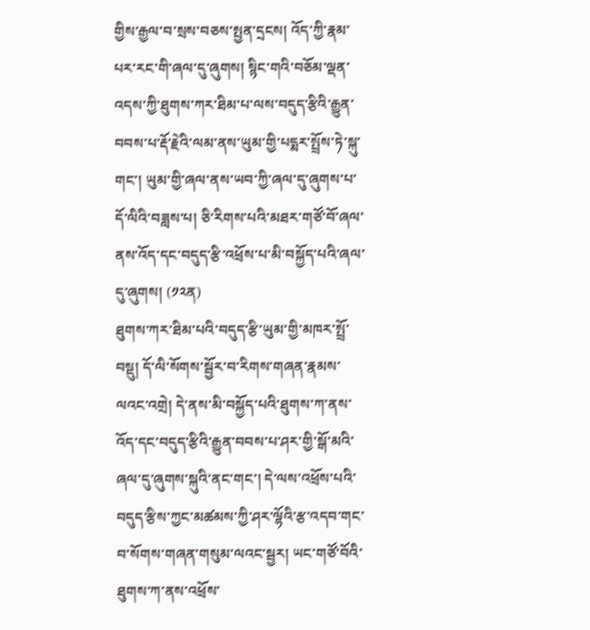གྱིས་རྒྱལ་བ་སྲས་བཅས་སྤྱན་དྲངས། འོད་ཀྱི་རྣམ་པར་རང་གི་ཞལ་དུ་ཞུགས། སྙིང་གའི་བཅོམ་ལྡན་འདས་ཀྱི་ཐུགས་ཀར་ཐིམ་པ་ལས་བདུད་རྩིའི་རྒྱུན་བབས་པ་རྡོ་རྗེའི་ལམ་ནས་ཡུམ་གྱི་པདྨར་སྤྲོས་ཏེ་སྐུ་གང་། ཡུམ་གྱི་ཞལ་ནས་ཡབ་ཀྱི་ཞལ་དུ་ཞུགས་པ་དོ་ལིའི་བཟླས་པ། ཅི་རིགས་པའི་མཐར་གཙོ་བོ་ཞལ་ནས་འོད་དང་བདུད་རྩི་འཕྲོས་པ་མི་བསྐྱོད་པའི་ཞལ་དུ་ཞུགས། (༡༢ན)
ཐུགས་ཀར་ཐིམ་པའི་བདུད་རྩི་ཡུམ་གྱི་མཁར་སྤྲོ་བསྡུ། དོ་ལི་སོགས་སྦྱོར་བ་རིགས་གཞན་རྣམས་ལའང་འགྲེ། དེ་ནས་མི་བསྐྱོད་པའི་ཐུགས་ཀ་ནས་འོད་དང་བདུད་རྩིའི་རྒྱུན་བབས་པ་ཤར་གྱི་སྒོ་མའི་ཞལ་དུ་ཞུགས་སྐུའི་ནང་གང་། དེ་ལས་འཕྲོས་པའི་བདུད་རྩིས་ཀྱང་མཚམས་ཀྱི་ཤར་ལྷོའི་རྩ་འདབ་གང་བ་སོགས་གཞན་གསུམ་ལའང་སྦྱར། ཡང་གཙོ་བོའི་ཐུགས་ཀ་ནས་འཕྲོས་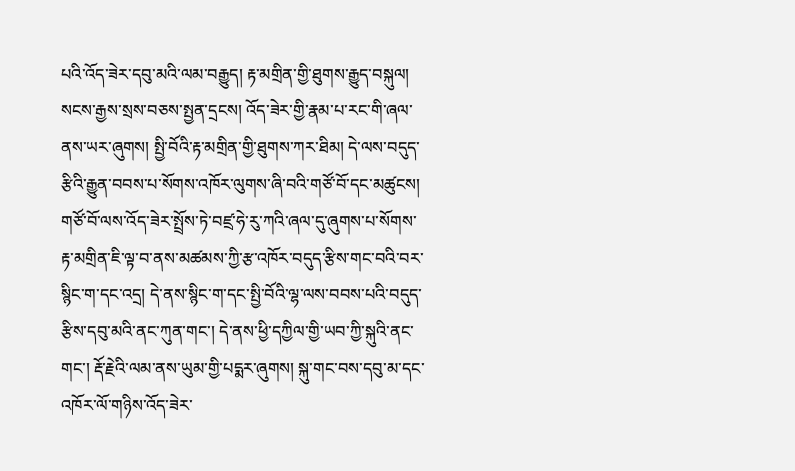པའི་འོད་ཟེར་དབུ་མའི་ལམ་བརྒྱུད། རྟ་མགྲིན་གྱི་ཐུགས་རྒྱུད་བསྐུལ། སངས་རྒྱས་སྲས་བཅས་སྤྱན་དྲངས། འོད་ཟེར་གྱི་རྣམ་པ་རང་གི་ཞལ་ནས་ཡར་ཞུགས། སྤྱི་བོའི་རྟ་མགྲིན་གྱི་ཐུགས་ཀར་ཐིམ། དེ་ལས་བདུད་རྩིའི་རྒྱུན་བབས་པ་སོགས་འཁོར་ལུགས་ཞི་བའི་གཙོ་བོ་དང་མཚུངས། གཙོ་བོ་ལས་འོད་ཟེར་སྤྲོས་ཏེ་བཛྲ་ཧེ་རུ་ཀའི་ཞལ་དུ་ཞུགས་པ་སོགས་རྟ་མགྲིན་ཇི་ལྟ་བ་ནས་མཚམས་ཀྱི་རྩ་འཁོར་བདུད་རྩིས་གང་བའི་བར་སྙིང་ག་དང་འདྲ། དེ་ནས་སྙིང་ག་དང་སྤྱི་བོའི་ལྷ་ལས་བབས་པའི་བདུད་རྩིས་དབུ་མའི་ནང་ཀུན་གང་། དེ་ནས་ཕྱི་དཀྱིལ་གྱི་ཡབ་ཀྱི་སྐུའི་ནང་གང་། རྡོ་རྗེའི་ལམ་ནས་ཡུམ་གྱི་པདྨར་ཞུགས། སྐུ་གང་བས་དབུ་མ་དང་འཁོར་ལོ་གཉིས་འོད་ཟེར་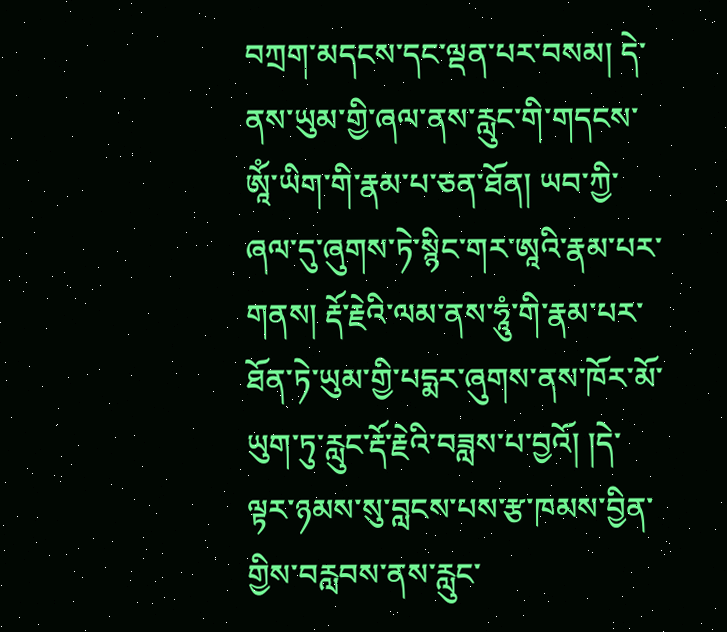བཀྲག་མདངས་དང་ལྡན་པར་བསམ། དེ་ནས་ཡུམ་གྱི་ཞལ་ནས་རླུང་གི་གདངས་ཨཱོཾ་ཡིག་གི་རྣམ་པ་ཅན་ཐོན། ཡབ་ཀྱི་ཞལ་དུ་ཞུགས་ཏེ་སྙིང་གར་ཨཱའི་རྣམ་པར་གནས། རྡོ་རྗེའི་ལམ་ནས་ཧཱུཾ་གི་རྣམ་པར་ཐོན་ཏེ་ཡུམ་གྱི་པདྨར་ཞུགས་ནས་ཁོར་མོ་ཡུག་ཏུ་རླུང་རྡོ་རྗེའི་བཟླས་པ་བྱའོ། །དེ་ལྟར་ཉམས་སུ་བླངས་པས་རྩ་ཁམས་བྱིན་གྱིས་བརླབས་ནས་རླུང་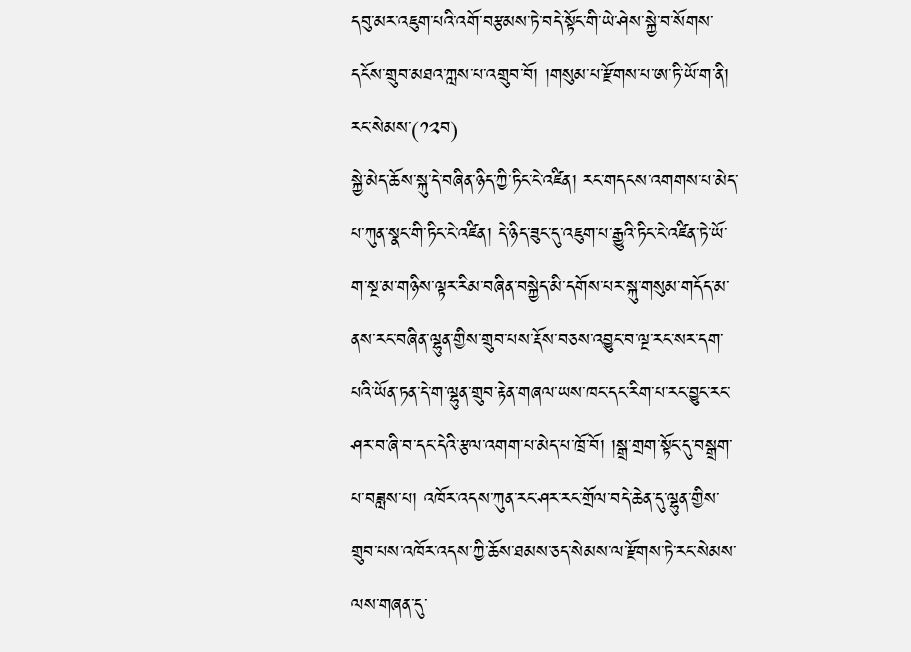དབུ་མར་འཇུག་པའི་འགོ་བརྩམས་ཏེ་བདེ་སྟོང་གི་ཡེ་ཤེས་སྐྱེ་བ་སོགས་དངོས་གྲུབ་མཐའ་ཀླས་པ་འགྲུབ་བོ། །གསུམ་པ་རྫོགས་པ་ཨ་ཏི་ཡོ་ག་ནི། རང་སེམས་(༡༢བ)
སྐྱེ་མེད་ཆོས་སྐུ་དེ་བཞིན་ཉིད་ཀྱི་ཏིང་ངེ་འཛིན། རང་གདངས་འགགས་པ་མེད་པ་ཀུན་སྣང་གི་ཏིང་ངེ་འཛིན། དེ་ཉིད་ཟུང་དུ་འཇུག་པ་རྒྱུའི་ཏིང་ངེ་འཛིན་ཏེ་ཡོ་ག་སྔ་མ་གཉིས་ལྟར་རིམ་བཞིན་བསྐྱེད་མི་དགོས་པར་སྐུ་གསུམ་གདོད་མ་ནས་རང་བཞིན་ལྷུན་གྱིས་གྲུབ་པས་རྡོས་བཅས་འབྱུང་བ་ལྔ་རང་སར་དག་པའི་ཡོན་ཏན་དེ་ག་ལྷུན་གྲུབ་རྟེན་གཞལ་ཡས་ཁང་དང་རིག་པ་རང་བྱུང་རང་ཤར་བ་ཞི་བ་དང་དེའི་རྩལ་འགག་པ་མེད་པ་ཁྲོ་བོ། །སྒྲ་གྲག་སྟོང་དུ་བསྒྲག་པ་བཟླས་པ། འཁོར་འདས་ཀུན་རང་ཤར་རང་གྲོལ་བདེ་ཆེན་དུ་ལྷུན་གྱིས་གྲུབ་པས་འཁོར་འདས་ཀྱི་ཆོས་ཐམས་ཅད་སེམས་ལ་རྫོགས་ཏེ་རང་སེམས་ལས་གཞན་དུ་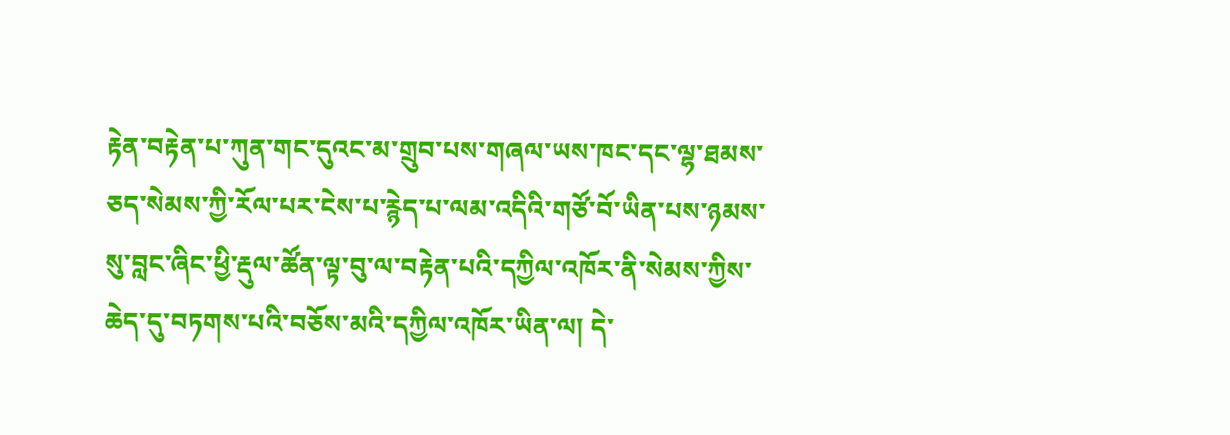རྟེན་བརྟེན་པ་ཀུན་གང་དུའང་མ་གྲུབ་པས་གཞལ་ཡས་ཁང་དང་ལྷ་ཐམས་ཅད་སེམས་ཀྱི་རོལ་པར་ངེས་པ་རྙེད་པ་ལམ་འདིའི་གཙོ་བོ་ཡིན་པས་ཉམས་སུ་བླང་ཞིང་ཕྱི་རྡུལ་ཚོན་ལྟ་བུ་ལ་བརྟེན་པའི་དཀྱིལ་འཁོར་ནི་སེམས་ཀྱིས་ཆེད་དུ་བཏགས་པའི་བཅོས་མའི་དཀྱིལ་འཁོར་ཡིན་ལ། དེ་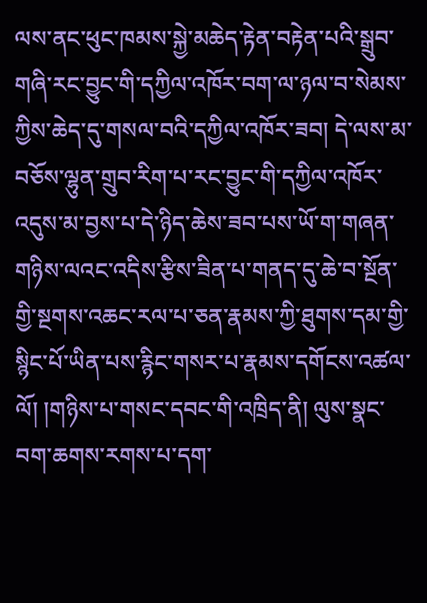ལས་ནང་ཕུང་ཁམས་སྐྱེ་མཆེད་རྟེན་བརྟེན་པའི་སྒྲུབ་གཞི་རང་བྱུང་གི་དཀྱིལ་འཁོར་བག་ལ་ཉལ་བ་སེམས་ཀྱིས་ཆེད་དུ་གསལ་བའི་དཀྱིལ་འཁོར་ཟབ། དེ་ལས་མ་བཅོས་ལྷུན་གྲུབ་རིག་པ་རང་བྱུང་གི་དཀྱིལ་འཁོར་འདུས་མ་བྱས་པ་དེ་ཉིད་ཆེས་ཟབ་པས་ཡོ་ག་གཞན་གཉིས་ལའང་འདིས་རྩིས་ཟིན་པ་གནད་དུ་ཆེ་བ་སྔོན་གྱི་སྔགས་འཆང་རལ་པ་ཅན་རྣམས་ཀྱི་ཐུགས་དམ་གྱི་སྙིང་པོ་ཡིན་པས་རྙིང་གསར་པ་རྣམས་དགོངས་འཚལ་ལོ། །གཉིས་པ་གསང་དབང་གི་འཁྲིད་ནི། ལུས་སྣང་བག་ཆགས་རགས་པ་དག་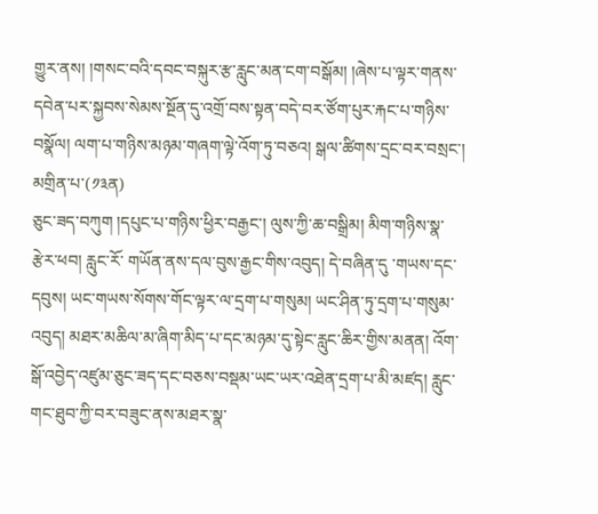གྱུར་ནས། །གསང་བའི་དབང་བསྐུར་རྩ་རླུང་མན་ངག་བསྒོམ། །ཞེས་པ་ལྟར་གནས་དབེན་པར་སྐྱབས་སེམས་སྔོན་དུ་འགྲོ་བས་སྟན་བདེ་བར་ཙོག་པུར་རྐང་པ་གཉིས་བསྣོལ། ལག་པ་གཉིས་མཉམ་གཞག་ལྟེ་འོག་ཏུ་བཅའ། སྒལ་ཚིགས་དྲང་བར་བསྲང་། མགྲིན་པ་(༡༣ན)
ཅུང་ཟད་བཀུག །དཔུང་པ་གཉིས་ཕྱིར་བརྒྱང་། ལུས་ཀྱི་ཆ་བསྒྲིམ། མིག་གཉིས་སྣ་རྩེར་ཕབ། རླུང་རོ་ གཡོན་ནས་དལ་བུས་རྒྱང་གིས་འབུད། དེ་བཞིན་དུ ་གཡས་དང་དབུས། ཡང་གཡས་སོགས་གོང་ལྟར་ལ་དྲག་པ་གསུམ། ཡང་ཤིན་ཏུ་དྲག་པ་གསུམ་འབུད། མཐར་མཆིལ་མ་ཞིག་མིད་པ་དང་མཉམ་དུ་སྟེང་རླུང་ཆིར་གྱིས་མནན། འོག་སྒོ་འབྱེད་འཛུམ་ཅུང་ཟད་དང་བཅས་བསྡམ་ཡང་ཡར་འཐེན་དྲག་པ་མི་མཛད། རླུང་གང་ཐུབ་ཀྱི་བར་བཟུང་ནས་མཐར་སྣ་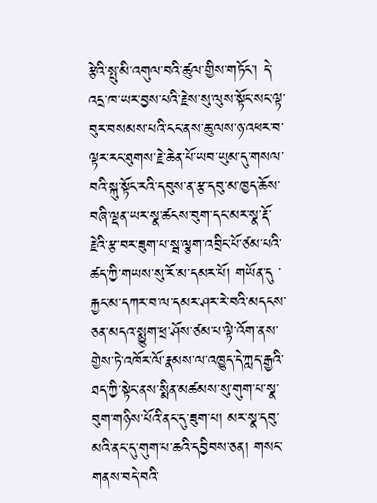རྩེའི་སྤུ་མི་འགུལ་བའི་ཚུལ་གྱིས་གཏོང་། དེ་འདྲ་ཁ་ཡར་བྱས་པའི་རྗེས་སུ་ལུས་སྟོང་སང་ལྟ་བུར་བསམས་པའི་ངང་ནས་ཆུ་ལས་ཉ་འཕར་བ་ལྟར་རང་ཐུགས་རྗེ་ཆེན་པོ་ཡབ་ཡུམ་དུ་གསལ་བའི་སྐུ་སྟོང་རའི་དབུས་ན་རྩ་དབུ་མ་ཁྱད་ཆོས་བཞི་ལྡན་ཡར་སྣ་ཚངས་བུག་དང་མར་སྣ་རྡོ་རྗེའི་རྩ་བར་ཟུག་པ་སྦ་ལྕག་འབྲིང་པོ་ཙམ་པའི་ཚད་ཀྱི་གཡས་སུ་རོ་མ་དམར་པོ། གཡོན་དུ ་རྐྱང་མ་དཀར་བ་ལ་དམར་ཤར་རེ་བའི་མདངས་ཅན་མདའ་སྨྱུག་ཕྲ་ཤོས་ཙམ་པ་ལྟེ་འོག་ནས་གྱེས་ཏེ་འཁོར་ལོ་རྣམས་ལ་འཁྱུད་དེ་ཀླད་རྒྱའི་ཐད་ཀྱི་སྟེང་ནས་སྨིན་མཚམས་སུ་གུག་པ་སྣ་བུག་གཉིས་པོའི་ནང་དུ་ཟུག་པ། མར་སྣ་དབུ་མའི་ནང་དུ་གུག་པ་ཆའི་དབྱིབས་ཅན། གསང་གནས་བདེ་བའི་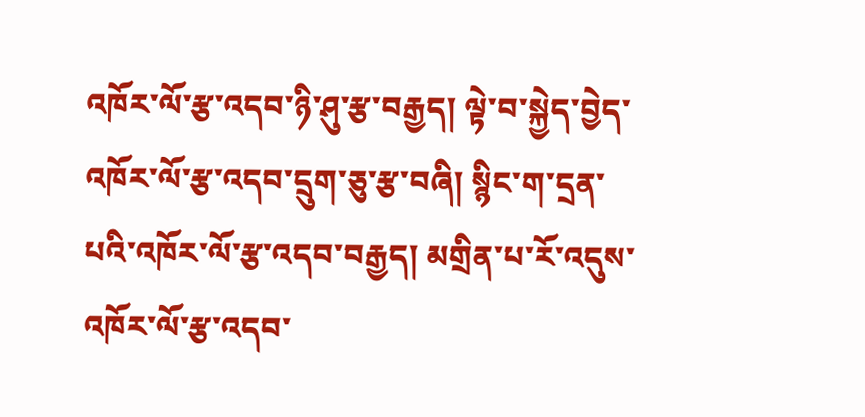འཁོར་ལོ་རྩ་འདབ་ཉི་ཤུ་རྩ་བརྒྱད། ལྟེ་བ་སྐྱེད་བྱེད་འཁོར་ལོ་རྩ་འདབ་དྲུག་ཅུ་རྩ་བཞི། སྙིང་ག་དྲན་པའི་འཁོར་ལོ་རྩ་འདབ་བརྒྱད། མགྲིན་པ་རོ་འདུས་འཁོར་ལོ་རྩ་འདབ་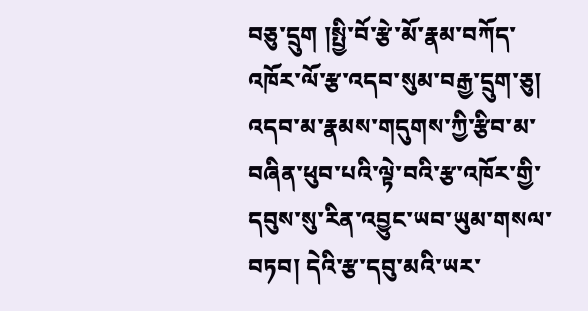བཅུ་དྲུག །སྤྱི་བོ་རྩེ་མོ་རྣམ་བཀོད་འཁོར་ལོ་རྩ་འདབ་སུམ་བརྒྱ་དྲུག་ཅུ། འདབ་མ་རྣམས་གདུགས་ཀྱི་རྩིབ་མ་བཞིན་ཕུབ་པའི་ལྟེ་བའི་རྩ་འཁོར་གྱི་དབུས་སུ་རིན་འབྱུང་ཡབ་ཡུམ་གསལ་བཏབ། དེའི་རྩ་དབུ་མའི་ཡར་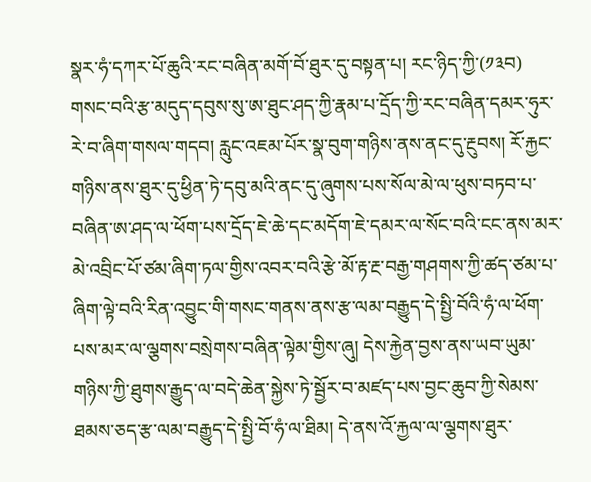སྣར་ཧཾ་དཀར་པོ་ཆུའི་རང་བཞིན་མགོ་བོ་ཐུར་དུ་བསྟན་པ། རང་ཉིད་ཀྱི་(༡༣བ)
གསང་བའི་རྩ་མདུད་དབུས་སུ་ཨ་ཐུང་ཤད་ཀྱི་རྣམ་པ་དྲོད་ཀྱི་རང་བཞིན་དམར་ཧུར་རེ་བ་ཞིག་གསལ་གདབ། རླུང་འཇམ་པོར་སྣ་བུག་གཉིས་ནས་ནང་དུ་རྔུབས། རོ་རྐྱང་གཉིས་ནས་ཐུར་དུ་ཕྱིན་ཏེ་དབུ་མའི་ནང་དུ་ཞུགས་པས་སོལ་མེ་ལ་ཕུས་བཏབ་པ་བཞིན་ཨ་ཤད་ལ་ཕོག་པས་དྲོད་ཇེ་ཆེ་དང་མདོག་ཇེ་དམར་ལ་སོང་བའི་ངང་ནས་མར་མེ་འབྲིང་པོ་ཙམ་ཞིག་ཏལ་གྱིས་འབར་བའི་རྩེ་མོ་རྟ་རྔ་བརྒྱ་གཤགས་ཀྱི་ཚད་ཙམ་པ་ཞིག་ལྟེ་བའི་རིན་འབྱུང་གི་གསང་གནས་ནས་རྩ་ལམ་བརྒྱུད་དེ་སྤྱི་བོའི་ཧཾ་ལ་ཕོག་པས་མར་ལ་ལྕགས་བསྲེགས་བཞིན་ལྟེམ་གྱིས་ཞུ། དེས་རྐྱེན་བྱས་ནས་ཡབ་ཡུམ་གཉིས་ཀྱི་ཐུགས་རྒྱུད་ལ་བདེ་ཆེན་སྐྱེས་ཏེ་སྦྱོར་བ་མཛད་པས་བྱང་ཆུབ་ཀྱི་སེམས་ཐམས་ཅད་རྩ་ལམ་བརྒྱུད་དེ་སྤྱི་བོ་ཧཾ་ལ་ཐིམ། དེ་ནས་འོ་རྐྱལ་ལ་ལྕགས་ཐུར་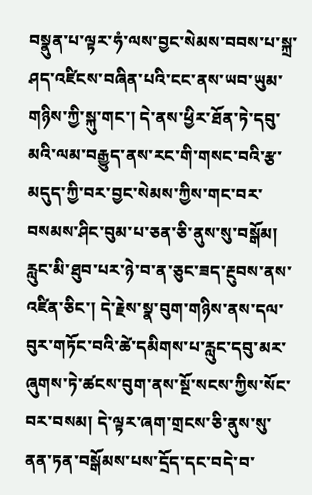བསྣུན་པ་ལྟར་ཧཾ་ལས་བྱང་སེམས་བབས་པ་སྐྲ་ཤད་འཛིངས་བཞིན་པའི་ངང་ནས་ཡབ་ཡུམ་གཉིས་ཀྱི་སྐུ་གང་། དེ་ནས་ཕྱིར་ཐོན་ཏེ་དབུ་མའི་ལམ་བརྒྱུད་ནས་རང་གི་གསང་བའི་རྩ་མདུད་ཀྱི་བར་བྱང་སེམས་ཀྱིས་གང་བར་བསམས་ཤིང་བུམ་པ་ཅན་ཅི་ནུས་སུ་བསྒོམ། རླུང་མི་ཐུབ་པར་ཉེ་བ་ན་ཅུང་ཟད་རྔུབས་ནས་འཛིན་ཅིང་། དེ་རྗེས་སྣ་བུག་གཉིས་ནས་དལ་བུར་གཏོང་བའི་ཚེ་དམིགས་པ་རླུང་དབུ་མར་ཞུགས་ཏེ་ཚངས་བུག་ནས་སྔོ་སངས་ཀྱིས་སོང་བར་བསམ། དེ་ལྟར་ཞག་གྲངས་ཅི་ནུས་སུ་ནན་ཏན་བསྒོམས་པས་དྲོད་དང་བདེ་བ་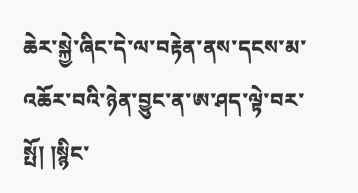ཆེར་སྐྱེ་ཞིང་དེ་ལ་བརྟེན་ནས་དངས་མ་འཆོར་བའི་ཉེན་བྱུང་ན་ཨ་ཤད་ལྟེ་བར་སྤོ། །སྙིང་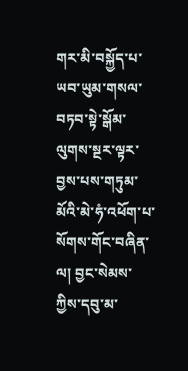གར་མི་བསྐྱོད་པ་ཡབ་ཡུམ་གསལ་བཏབ་སྟེ་སྒོམ་ལུགས་སྔར་ལྟར་བྱས་པས་གཏུམ་མོའི་མེ་ཧཾ་འཕོག་པ་སོགས་གོང་བཞིན་ལ། བྱང་སེམས་ཀྱིས་དབུ་མ་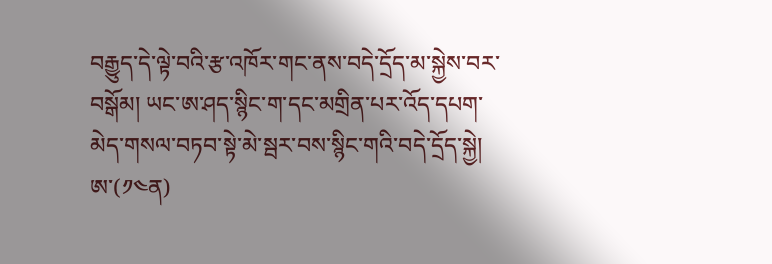བརྒྱུད་དེ་ལྟེ་བའི་རྩ་འཁོར་གང་ནས་བདེ་དྲོད་མ་སྐྱེས་བར་བསྒོམ། ཡང་ཨ་ཤད་སྙིང་ག་དང་མགྲིན་པར་འོད་དཔག་མེད་གསལ་བཏབ་སྟེ་མེ་སྦར་བས་སྙིང་གའི་བདེ་དྲོད་སྐྱེ། ཨ་(༡༤ན)